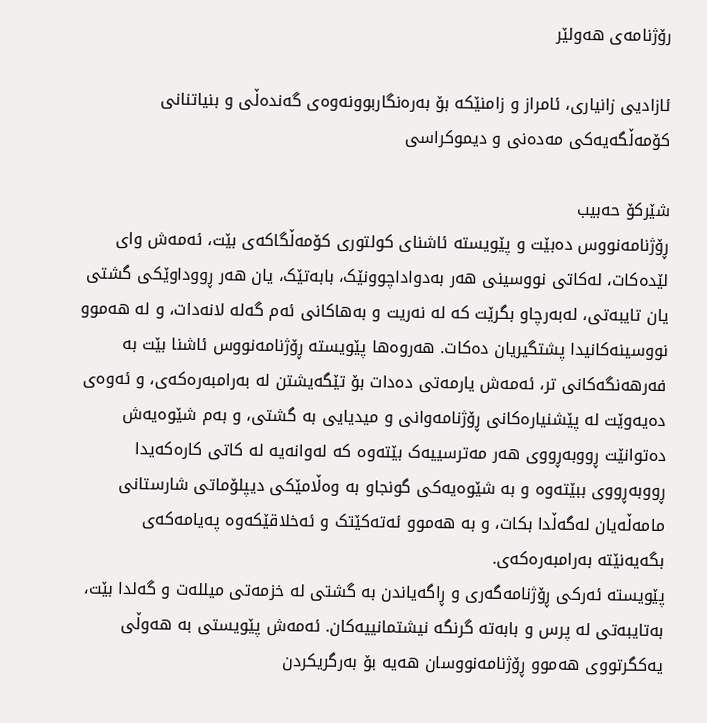رۆژنامەی ھەولێر

ئازادیی زانیاری، ئامراز و زامنێکە بۆ بەرەنگاربوونەوەی گەندەڵی و بنیاتنانی کۆمەڵگەیەکی مەدەنی و دیموکراسی

شێرکۆ حەبیب
ڕۆژنامەنووس دەبێت و پێویستە ئاشنای کولتوری کۆمەڵگاکەی بێت، ئەمەش وای لێدەکات، لەکاتی نووسینی هەر بەدواداچوونێک، بابەتێک، یان هەر ڕووداوێکی گشتی یان تایبەتی، لەبەرچاو بگرێت کە لە نەریت و بەهاکانی ئەم گەلە لانەدات، و لە هەموو نووسینەکانیدا پشتگیریان دەکات. هەروەها پێویستە ڕۆژنامەنووس ئاشنا بێت بە فەرهەنگەکانی تر، ئەمەش یارمەتی دەدات بۆ تێگەیشتن لە بەرامبەرەکەی، و ئەوەی دەیەوێت لە پێشنیارەکانی ڕۆژنامەوانی و میدیایی بە گشتی، و بەم شێوەیەش دەتوانێت ڕووبەڕووی هەر مەترسییەک بێتەوە کە لەوانەیە لە کاتی کارەکەیدا ڕووبەڕووی ببێتەوە و بە شێوەیەکی گونجاو بە وەڵامێکی دیپلۆماتی شارستانی مامەڵەیان لەگەڵدا بکات، و بە هەموو ئەتەکێتک و ئەخلاقێکەوە پەیامەکەی بگەیەنێتە بەرامبەرەکەی.
پێویستە ئەرکی ڕۆژنامەگەری و ڕاگەیاندن بە گشتی لە خزمەتی میللەت و گەلدا بێت، بەتایبەتی لە پرس و بابەتە گرنگە نیشتمانییەکان. ئەمەش پێویستی بە هەوڵی یەکگرتووی هەموو ڕۆژنامەنووسان هەیە بۆ بەرگریکردن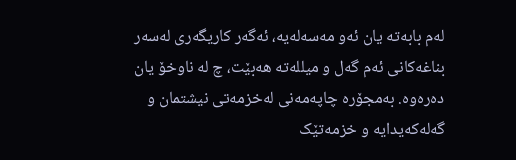لەم بابەتە یان ئەو مەسەلەیە، ئەگەر کاریگەری لەسەر بناغەکانی ئەم گەل و میللەتە هەبێت، چ لە ناوخۆ یان دەرەوە. بەمجۆرە چاپەمەنی لەخزمەتی نیشتمان و گەلەکەیدایە و خزمەتێک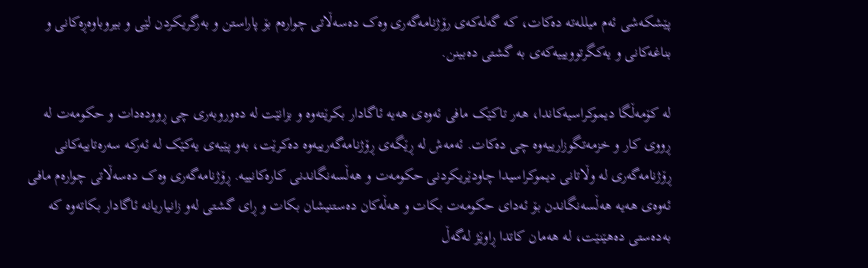پێشکەشی ئەم میللەتە دەکات، کە گەلەکەی رۆژنامەگەری وەک دەسەڵاتی چوارەم بۆ پاراستن و بەرگریکردن لێی و بیروباوەڕەکانی و بناغەکانی و یەکگرتوویییەکەی بە گشتی دەبینن.

لە کۆمەڵگا دیموکراسیەکاندا، هەر تاکێک مافی ئەوەی هەیە ئاگادار بکرێتەوە و بزانێت لە دەوروبەری چی ڕوودەدات و حکومەت لە ڕووی کار و خزمەتگوزارییەوە چی دەکات. ئەمەش لە ڕێگەی ڕۆژنامەگەرییەوە دەکرێت، بەو پێیەی یەکێک لە ئەرکە سەرەتاییەکانی ڕۆژنامەگەری لە وڵاتانی دیموکراسیدا چاودێریکردنی حکومەت و هەڵسەنگاندنی کارەکانییە. ڕۆژنامەگەری وەک دەسەڵاتی چوارەم مافی ئەوەی هەیە هەڵسەنگاندن بۆ ئەدای حکومەت بکات و هەڵەکان دەستنیشان بکات و ڕای گشتی لەو زانیاریانە ئاگادار بکاتەوە کە بەدەستی دەهێنێت، لە هەمان کاتدا ڕاوێژ لەگەڵ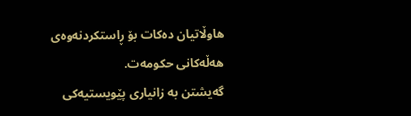هاوڵاتیان دەکات بۆ ڕاستکردنەوەی هەڵەکانی حکومەت.
گەیشتن بە زانیاری پێویستیەکی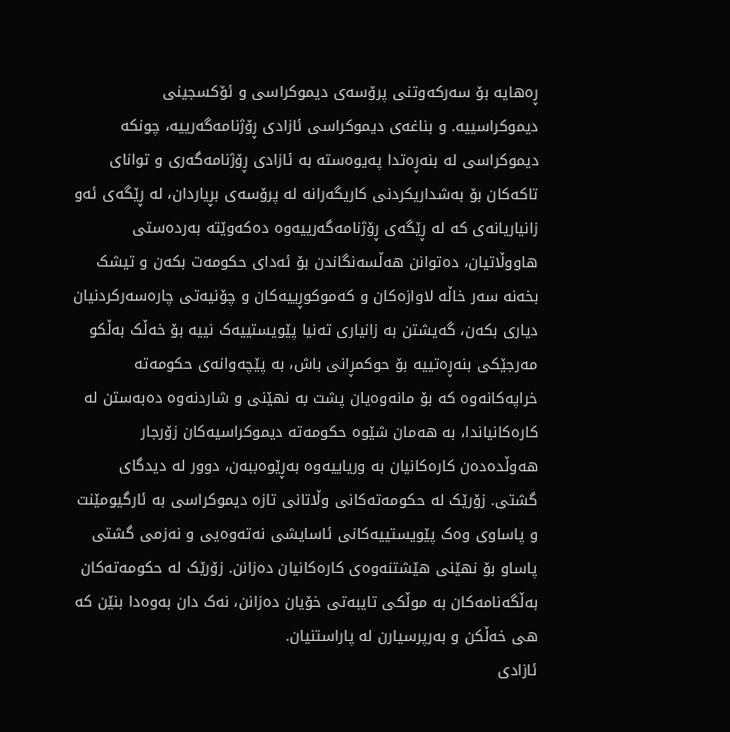ڕەهایە بۆ سەرکەوتنی پرۆسەی دیموکراسی و ئۆکسجینی دیموکراسییە. و بناغەی دیموکراسی ئازادی ڕۆژنامەگەرییە، چونکە دیموکراسی لە بنەڕەتدا پەیوەستە بە ئازادی ڕۆژنامەگەری و توانای تاکەکان بۆ بەشداریکردنی کاریگەرانە لە پرۆسەی بڕیاردان، لە ڕێگەی ئەو زانیاریانەی کە لە ڕێگەی ڕۆژنامەگەرییەوە دەکەوێتە بەردەستی هاووڵاتیان، دەتوانن هەڵسەنگاندن بۆ ئەدای حکومەت بکەن و تیشک بخەنە سەر خاڵە لاوازەکان و کەموکوڕییەکان و چۆنیەتی چارەسەرکردنیان دیاری بکەن، گەیشتن بە زانیاری تەنیا پێویستییەک نییە بۆ خەڵک بەڵکو مەرجێکی بنەڕەتییە بۆ حوکمڕانی باش، بە پێچەوانەی حکومەتە خراپەکانەوە کە بۆ مانەوەیان پشت بە نهێنی و شاردنەوە دەبەستن لە کارەکانیاندا، بە هەمان شێوە حکومەتە دیموکراسیەکان زۆرجار هەوڵدەدەن کارەکانیان بە وریاییەوە بەڕێوەببەن، دوور لە دیدگای گشتی. زۆرێک لە حکومەتەکانی وڵاتانی تازە دیموکراسی بە ئارگیومێنت و پاساوی وەک پێویستییەکانی ئاسایشی نەتەوەیی و نەزمی گشتی پاساو بۆ نهێنی هێشتنەوەی کارەکانیان دەزانن. زۆرێک لە حکومەتەکان بەڵگەنامەکان بە موڵکی تایبەتی خۆیان دەزانن، نەک دان بەوەدا بنێن کە هی خەڵکن و بەرپرسیارن لە پاراستنیان.
ئازادی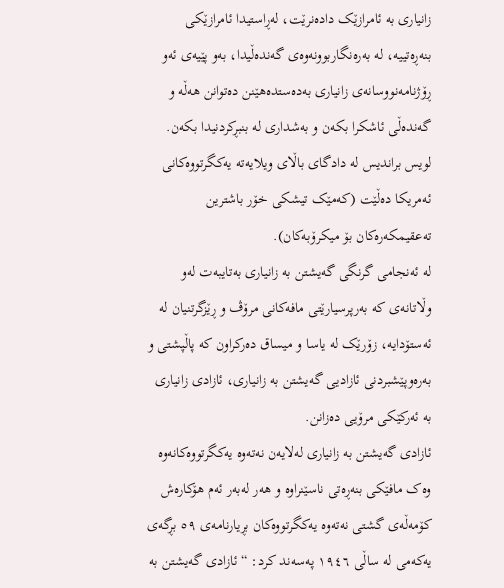زانیاری بە ئامرازێک دادەنرێت، لەڕاستیدا ئامرازێکی بنەڕەتییە، لە بەرەنگاربوونەوەی گەندەڵیدا، بەو پێیەی ئەو ڕۆژنامەنووسانەی زانیاری بەدەستدەهێنن دەتوانن هەڵە و گەندەڵی ئاشکرا بکەن و بەشداری لە بنبڕکردنیدا بکەن. لویس براندیس لە دادگای باڵای ویلایەتە یەکگرتووەکانی ئەمریکا دەڵێت (کەمێک تیشکی خۆر باشترین تەعقیمکەرەکان بۆ میکرۆبەکان).
لە ئەنجامی گرنگی گەیشتن بە زانیاری بەتایبەت لەو وڵاتانەی کە بەرپرسیارێتی مافەکانی مرۆڤ و ڕێزگرتنیان لە ئەستۆدایە، زۆرێک لە یاسا و میساق دەرکراون کە پاڵپشتی و بەرەوپێشبردنی ئازادیی گەیشتن بە زانیاری، ئازادی زانیاری بە ئەرکێکی مرۆیی دەزانن.
ئازادی گەیشتن بە زانیاری لەلایەن نەتەوە یەکگرتووەکانەوە وەک مافێکی بنەڕەتی ناسێنراوە و هەر لەبەر ئەم هۆکارەش کۆمەڵەی گشتی نەتەوە یەکگرتووەکان بڕیارنامەی ٥٩ بڕگەی یەکەمی لە ساڵی ١٩٤٦ پەسەند کرد: “ئازادی گەیشتن بە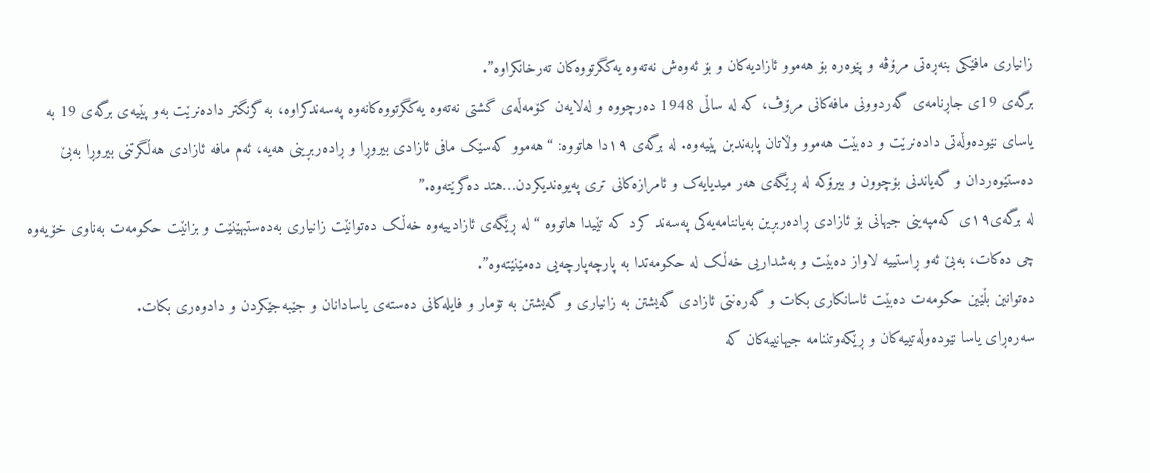زانیاری مافێکی بنەڕەتی مرۆڤە و پێوەرە بۆ هەموو ئازادیەکان و بۆ ئەوەش نەتەوە یەکگرتووەکان تەرخانکراوە”.
برگەی 19ی جاڕنامەی گەردوونی مافەکانی مرۆڤ، کە لە ساڵی 1948 دەرچووە و لەلایەن کۆمەڵەی گشتی نەتەوە یەکگرتووەکانەوە پەسەندکراوە، بە گرنگتر دادەنرێت بەو پێیەی برگەی 19 بە یاسای نێودەوڵەتی دادەنرێت و دەبێت هەموو وڵاتان پابەندبن پێیەوە. لە برگەی ١٩دا هاتووە: “هەموو کەسێک مافی ئازادی بیروڕا و ڕادەربڕینی هەیە، ئەم مافە ئازادی هەڵگرتنی بیروڕا بەبێ دەستێوەردان و گەیاندنی بۆچوون و بیرۆکە لە ڕێگەی هەر میدیایەک و ئامرازەکانی تری پەیوەندیکردن…هتد دەگرێتەوە.”
لە برگەی١٩ی کەمپەینی جیهانی بۆ ئازادی ڕادەربڕین بەیاننامەیەکی پەسەند کرد کە تێیدا هاتووە “لە ڕێگەی ئازادییەوە خەڵک دەتوانێت زانیاری بەدەستبهێنێت و بزانێت حکومەت بەناوی خۆیەوە چی دەکات، بەبێ ئەو ڕاستییە لاواز دەبێت و بەشداریی خەڵک لە حکومەتدا بە پارچەپارچەیی دەمێنێتەوە”.
دەتوانین بڵێین حکومەت دەبێت ئاسانکاری بکات و گەرەنتی ئازادی گەیشتن بە زانیاری و گەیشتن بە تۆمار و فایلەکانی دەستەی یاسادانان و جێبەجێکردن و دادوەری بکات.
سەرەڕای یاسا نێودەوڵەتییەکان و ڕێکەوتننامە جیهانییەکان کە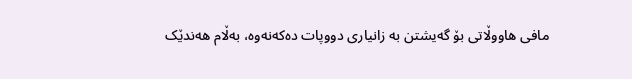مافی هاووڵاتی بۆ گەیشتن بە زانیاری دووپات دەکەنەوە، بەڵام هەندێک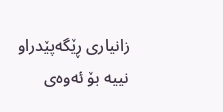زانیاری ڕێگەپێدراو نییە بۆ ئەوەی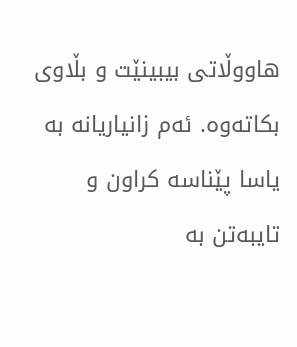هاووڵاتی بیبینێت و بڵاوی بکاتەوە. ئەم زانیاریانە بە یاسا پێناسە کراون و تایبەتن بە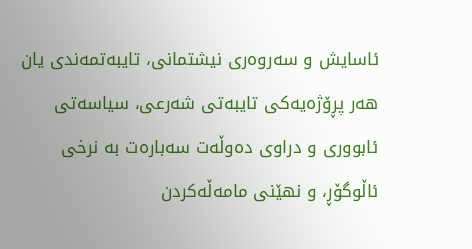ئاسایش و سەروەری نیشتمانی، تایبەتمەندی یان هەر پڕۆژەیەکی تایبەتی شەرعی، سیاسەتی ئابووری و دراوی دەوڵەت سەبارەت بە نرخی ئاڵوگۆڕ، و نهێنی مامەڵەکردن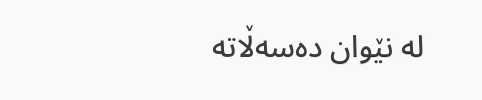لە نێوان دەسەڵاتە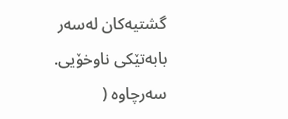گشتیەکان لەسەر بابەتێکی ناوخۆیی.
سەرچاوە (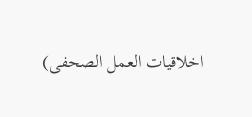اخلاقیات العمل الصحفی)